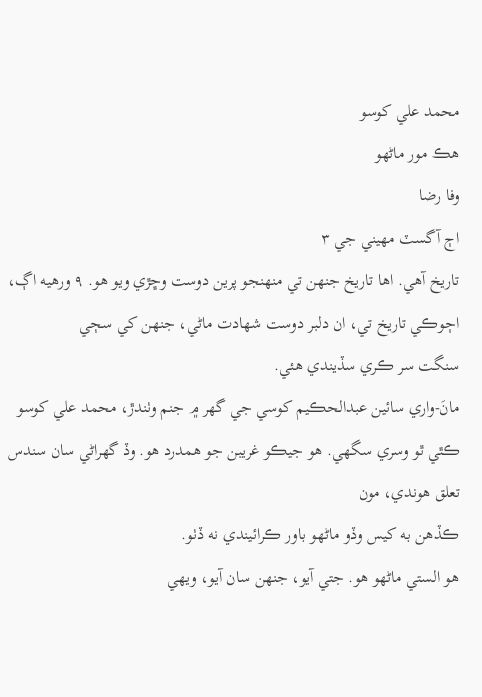محمد علي کوسو
هڪ مور ماڻهو
وفا رضا
اڄ آگسٽ مهيني جي ۳
تاريخ آهي. اها تاريخ جنهن تي منهنجو پرين دوست وڇڙي ويو هو. ۹ ورهيه اڳ، اڄوڪي تاريخ تي، ان دلبر دوست شهادت ماڻي، جنهن کي سڄي
سنگت سر ڪري سڏيندي هئي.
مانَ-واري سائين عبدالحڪيم کوسي جي گهر ۾ جنم وٺندڙ، محمد علي کوسو
ڪٿي ٿو وسري سگهي. هو جيڪو غريبن جو همدرد هو. وڏ گهراڻي سان سندس تعلق هوندي، مون
ڪڏهن به کيس وڏو ماڻهو باور ڪرائيندي نه ڏٺو.
هو الستي ماڻهو هو. جتي آيو، جنهن سان آيو، ويهي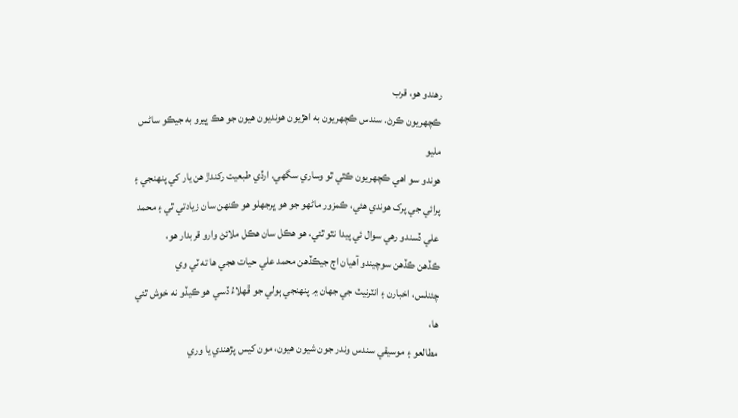رهندو هو، قرب
ڪچهريون ڪرڻ. سندس ڪچهريون به اهڙيون هونديون هيون جو هڪ ڀيرو به جيڪو ساڻس مليو
هوندو سو اهي ڪچهريون ڪٿي ٿو وساري سگهي. ارڏي طبعيت رکندڙ هن يار کي پنهنجي ۽
پرائي جي پرک هوندي هئي، ڪمزور ماڻهو جو هو ڀرجهلو هو ڪنهن سان زيادتي ٿي ۽ محمد
علي ڏسندو رهي سوال ئي پيدا نٿو ٿئي، هو هڪل سان هڪل ملائڻ وارو قربدار هو،
ڪڏهن ڪڏهن سوچيندو آهيان اڄ جيڪڏهن محمد علي حيات هجي ها ته ٽي وي
چئنلس، اخبارن ۽ انٽرنيٽ جي جهان ۾ پنهنجي ٻولي جو ڦهلاءُ ڏسي هو ڪيڏو نه خوش ٿئي
ها،
مطالعو ۽ موسيقي سندس وندر جون شيون هيون، مون کيس پڙهندي يا وري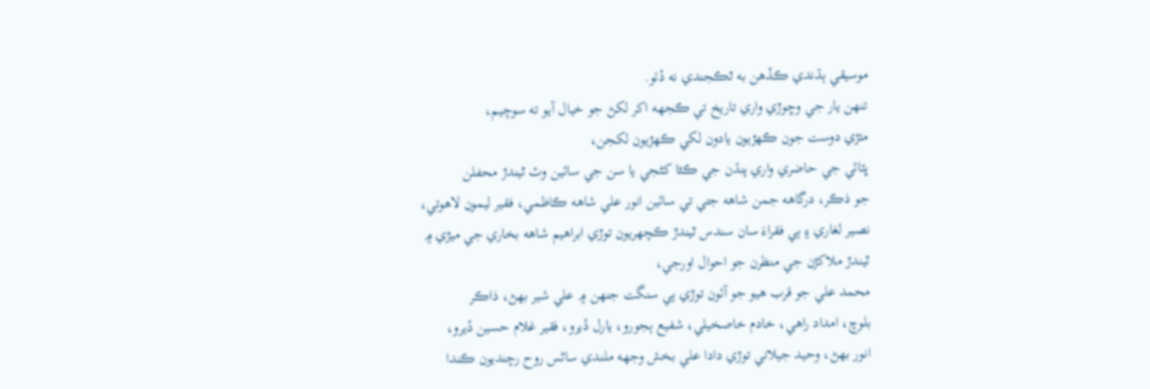موسيقي ٻڌندي ڪڏهن به ٿڪجندي نه ڏٺو.
تنهن يار جي وڇوڙي واري تاريخ تي ڪجهه اکر لکڻ جو خيال آيو ته سوچيم،
مٺڙي دوست جون ڪهڙيون يادون لکي ڪهڙيون لکجن،
ڀٽائي جي حاضري واري پنڌن جي ڪٿا کڻجي يا سن جي سائين وٽ ٿيندڙ محفلن
جو ذڪر، درگاهه جمن شاهه جتي تي سائين انور علي شاهه ڪاظمي، فقير ليمون لاهوتي،
نصير لغاري ۽ ٻي فقراءَ سان سندس ٿيندڙ ڪچهريون توڙي ابراهيم شاهه بخاري جي ميڙي ۾
ٿيندڙ ملاکڙن جي منظرن جو احوال اورجي،
محمد علي جو قرب هيو جو آئون توڙي ٻي سنگت جنهن ۾ علي شير بهڻ، ذاڪر
بلوچ، امداد راهي، خادم خاصخيلي، شفيع ٻجورو، يارل ڏيرو، فقير غلام حسين ڏيرو،
انور بهڻ، وحيد جيلاني توڙي دادا علي بخش وجهه ملندي ساڻس روح رچنديون ڪندا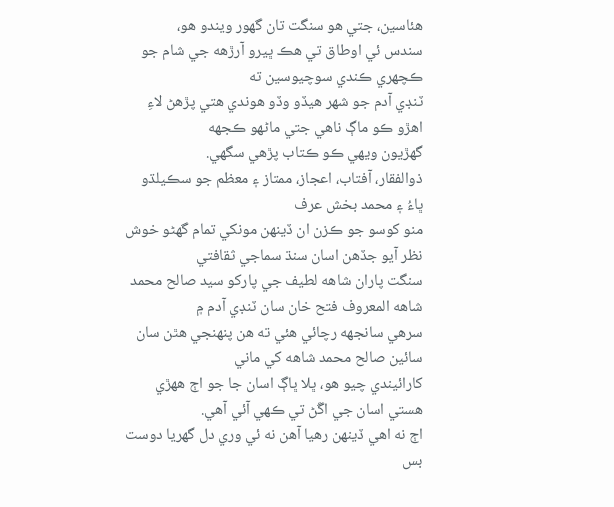هئاسين، جتي هو سنگت تان گهور ويندو هو،
سندس ئي اوطاق تي هڪ ڀيرو آرڙهه جي شام جو ڪچهري ڪندي سوچيوسين ته
ٽنڊي آدم جو شهر هيڏو وڏو هوندي هتي پڙهڻ لاءِ اهڙو ڪو ماڳ ناهي جتي ماڻهو ڪجهه
گهڙيون ويهي ڪو ڪتاب پڙهي سگهي.
ذوالفقار، آفتاب، اعجاز، ممتاز ۽ معظم جو سڪيلڌو ڀاءُ ۽ محمد بخش عرف
منو کوسو جو ڪزن ان ڏينهن مونکي تمام گهڻو خوش نظر آيو جڏهن اسان سنڌ سماجي ثقافتي
سنگت پاران شاهه لطيف جي پارکو سيد صالح محمد شاهه المعروف فتح خان سان ٽنڊي آدم ۾
سرهي سانجهه رچائي هئي ته هن پنهنجي هٿن سان سائين صالح محمد شاهه کي ماني
کارائيندي چيو هو، ڀلا ڀاڳ اسان جا جو اڄ ههڙي هستي اسان جي اڱڻ تي ڪهي آئي آهي.
اڄ نه اهي ڏينهن رهيا آهن نه ئي وري دل گهريا دوست بس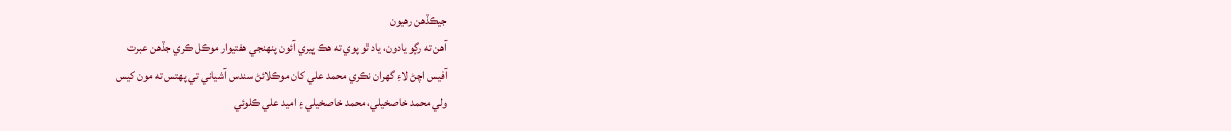جيڪڏهن رهيون
آهن ته رڳو يادون، ياد ٿو پوي ته هڪ ڀيري آئون پنهنجي هفتيوار موڪل ڪري جڏهن عبرت
آفيس اچڻ لاءِ گهران نڪري محمد علي کان موڪلائڻ سندس آشياني تي پهتس ته مون کيس
ولي محمد خاصخيلي، محمد خاصخيلي ۽ اميد علي ڪلوئي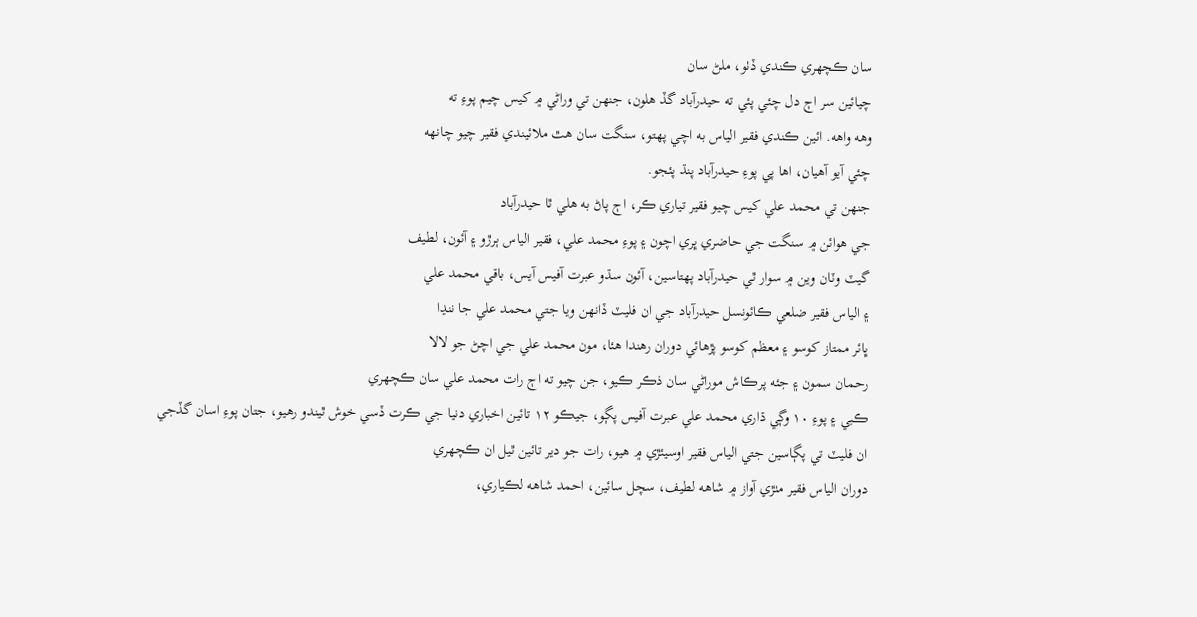سان ڪچهري ڪندي ڏٺو، ملڻ سان
چيائين سر اڄ دل چئي پئي ته حيدرآباد گڏ هلون، جنهن تي وراڻي ۾ کيس چيم پوءِ ته
وهه واهه. ائين ڪندي فقير الياس به اچي پهتو، سنگت سان هٿ ملائيندي فقير چيو چانهه
چئي آيو آهيان، اها پي پوءِ حيدرآباد پنڌ پئجو.
جنهن تي محمد علي کيس چيو فقير تياري ڪر، اڄ پاڻ به هلي ٿا حيدرآباد
جي هوائن ۾ سنگت جي حاضري ڀري اچون ۽ پوءِ محمد علي، فقير الياس ٻرڙو ۽ آئون، لطيف
گيٽ وٽان وين ۾ سوار ٿي حيدرآباد پهتاسين، آئون سڌو عبرت آفيس آيس، باقي محمد علي
۽ الياس فقير ضلعي ڪائونسل حيدرآباد جي ان فليٽ ڏانهن ويا جتي محمد علي جا ننڍا
ڀائر ممتاز کوسو ۽ معظم کوسو پڙهائي دوران رهندا هئا، مون محمد علي جي اچڻ جو لالا
رحمان سمون ۽ جئه پرڪاش موراڻي سان ذڪر ڪيو، جن چيو ته اڄ رات محمد علي سان ڪچهري
ڪبي ۽ پوءِ ۱۰ وڳي ڌاري محمد علي عبرت آفيس پڳو، جيڪو ۱۲ تائين اخباري دنيا جي ڪرت ڏسي خوش ٿيندو رهيو، جتان پوءِ اسان گڏجي
ان فليٽ تي پڳاسين جتي الياس فقير اوسيئڙي ۾ هيو، رات جو دير تائين ٿيل ان ڪچهري
دوران الياس فقير مٺڙي آواز ۾ شاهه لطيف، سچل سائين، احمد شاهه لڪياري،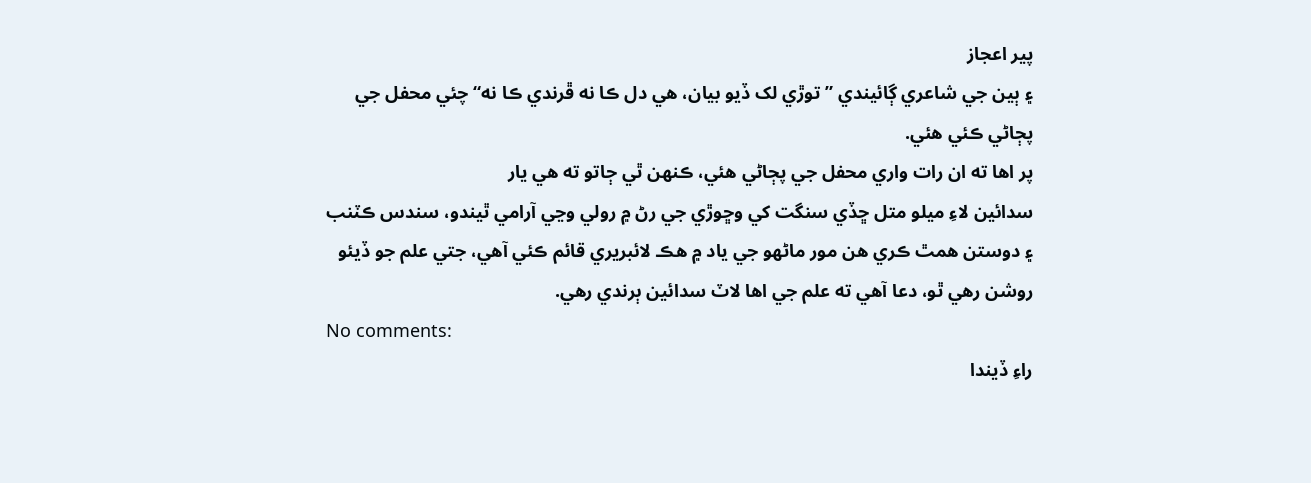پير اعجاز
۽ ٻين جي شاعري ڳائيندي ”توڙي لک ڏيو بيان، هي دل ڪا نه ڦرندي ڪا نه“ چئي محفل جي
پڄاڻي ڪئي هئي.
پر اها ته ان رات واري محفل جي پڄاڻي هئي، ڪنهن ٿي ڄاتو ته هي يار
سدائين لاءِ ميلو متل ڇڏي سنگت کي وڇوڙي جي رڻ ۾ رولي وڃي آرامي ٿيندو، سندس ڪٽنب
۽ دوستن همٿ ڪري هن مور ماڻهو جي ياد ۾ هڪ لائبريري قائم ڪئي آهي، جتي علم جو ڏيئو
روشن رهي ٿو، دعا آهي ته علم جي اها لاٽ سدائين ٻرندي رهي.
No comments:
راءِ ڏيندا